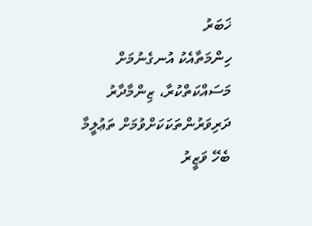ޚަބަރު
ހިންމަތާއެކު އުނގެނުމަށް މަސައްކަތްކުރާ، ޒިންމާދާރު ދަރިވަރުންތަކަކަށްވުމަށް ތަޢުލީމާ ބެހޭ ވަޒީރު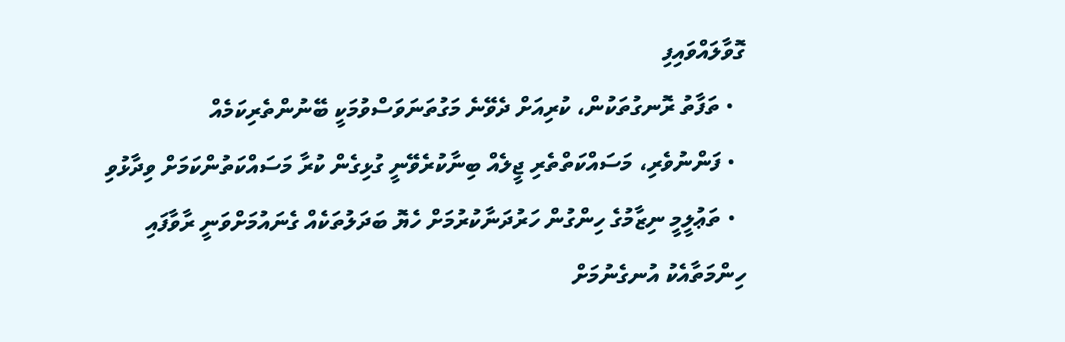ގޮވާލައްވައިފި
  • ތަފާތު ރޮނގުތަކުން، ކުރިއަށް ދެވޭނެ މަގުތަނަވަސްވުމަކީ ބޭނުންތެރިކަމެއް
  • ފަންނުވެރި، މަސައްކަތްތެރި ޖީލެއް ބިނާކުރެވޭނީ ގުޅިގެން ކުރާ މަސައްކަތުންކަމަށް ވިދާޅުވި
  • ތަޢުލީމީ ނިޒާމުގެ ހިންގުން ހަރުދަނާކުރުމަށް ހެޔޮ ބަދަލުތަކެއް ގެނައުމަށްވަނީ ރާވާފައި
ހިންމަތާއެކު އުނގެނުމަށް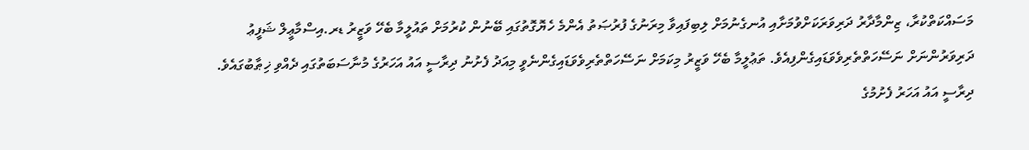މަސައްކަތްކުރާ، ޒިންމާދާރު ދަރިވަރަކަށްވުމަށާއި އުނގެނުމަށް ލިބިފައިވާ މިރަނުގެ ފުރުޞަތު އެންމެ ހެޔޮގޮތުގައި ބޭނުން ކުރުމަށް ތައުލީމާ ބެހޭ ވަޒީރު ޑރ.އިސްމާޢީލް ޝަފީޢު ދަރިވަރުންނަށް ނަސޭހަތްތެރިވެވަޑައިގެންފިއެވެ. ތަޢުލީމާ ބެހޭ ވަޒީރު މިކަމަށް ނަސޭހަތްތެރިވެވަޑައިގެންނެވީ މިއަދު ފެށުނު ދިރާސީ އައު އަހަރުގެ މުނާސަބަތުގައި ދެއްވި ޚިޠާބުގައެވެ.
ދިރާސީ އައު އަހަރު ފެށުމުގެ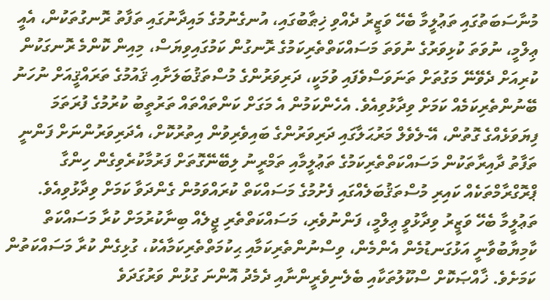މުނާސަބަތުގައި ތަޢުލީމާ ބެހޭ ވަޒީރު ދެއްވި ޚިޠާބުގައި، އުނގެނުމުގެ މައިދާނުގައި ތަފާތު ރޮނގުތަކުން، އެއީ ޢިލްމީ، ނުވަތަ ކުޅިވަރުގެ ނުވަތަ މަސައްކަތްތެރިކަމުގެ ރޮނގުން ކަމުގައިވިޔަސް، މިއިން ކޮންމެ ރޮނގަކުން ކުރިއަށް ދެވޭނޭ މަގުތަށް ތަނަވަސްވެފައި ވުމަކީ، ދަރިވަރުންގެ މުސްތަޤުބަލަށާއި ޤައުމުގެ ތަރައްޤީއަށް ނުހަނު ބޭނުންތެރިކަމެއް ކަމަށް ވިދާޅުވިއެވެ. އެހެންކަމުން އެ މަގަށް ކަންތައްތައް ތަރުތީބު ކުރުމުގެ ފުރަތަމަ ފިޔަވަޅެއްގެ ގޮތުން، އޭ-ލެވެލް މަރުޙަލާގައި ދަރިވަރުންގެ ބައިވެރިވުން އިތުރުކޮށް، އެދަރިވަރުންނަށް ފަންނީ ތަފާތު ދާއިރާތަކުން މަސައްކަތްތެރިކަމުގެ ތަޢުލީމާއި ތަމްރީނު ލިބޭނޭގޮތަށް ފަރުމާކުރެވިގެން ހިންގާ ޕްރޮގްރާމްތަކެއް ކައިރި މުސްތަޤުބަލެއްގައި ފެށުމުގެ މަސައްކަތް ކުރައްވަމުން ގެންދަވާ ކަމަށް ވިދާޅުވިއެވެ.
ތަޢުލީމާ ބެހޭ ވަޒީރު ވިދާޅުވީ ޢިލްމީ، ފަންނުވެރި، މަސައްކަތްތެރި ޖީލެއް ބިނާކުރުމަށް ކުރާ މަސައްކަތް ކާމިޔާބުވާނީ އަޅުގަނޑުމެން އެންމެން، ވިސްނުންތެރިކަމާއި ޙިކުމަތްތެރިކަމާއެކު، ގުޅިގެން ކުރާ މަސައްކަތުން ކަމަށެވެ. ޚާއްޞަކޮށް ސްކޫލުތަކާއި ބެލެނިވެރީންނާއި ދެމެދު އޮންނަ ގުޅުން ވަރުގަދަވެ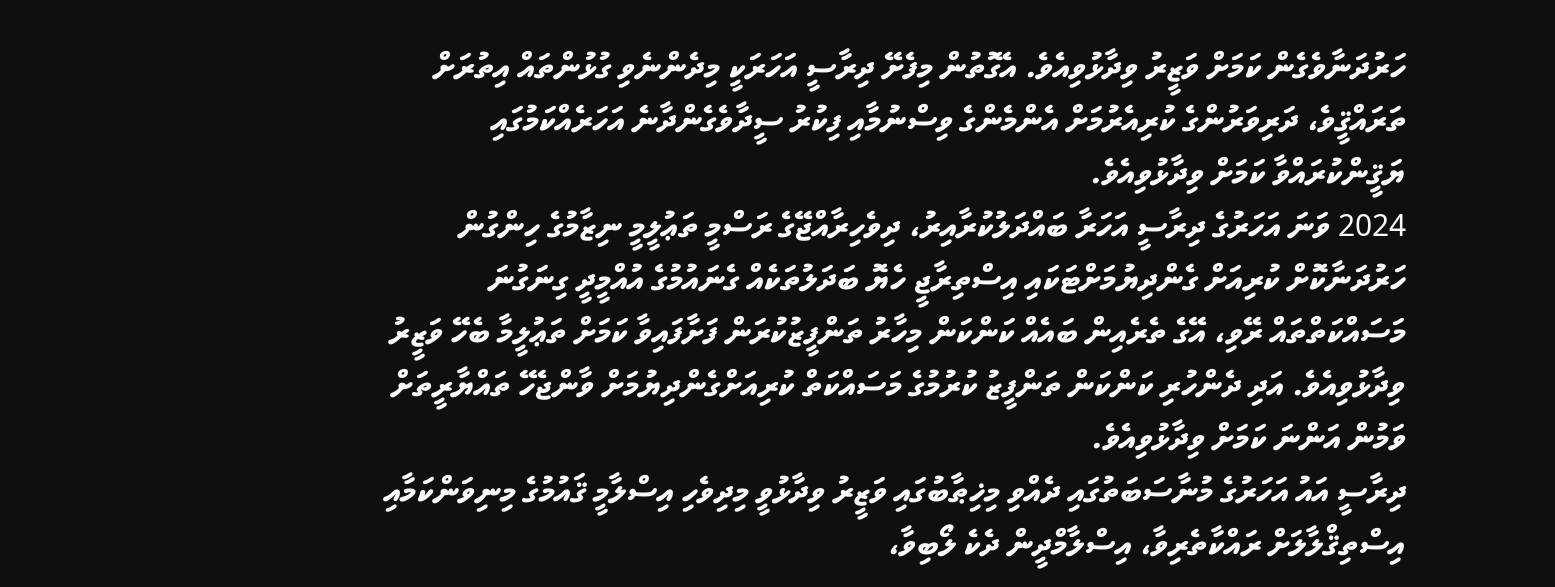ހަރުދަނާވެގެން ކަމަށް ވަޒީރު ވިދާޅުވިއެވެ. އެގޮތުން މިފެށޭ ދިރާސީ އަހަރަކީ މިދެންނެވި ގުޅުންތައް އިތުރަށް ތަރައްޤީވެ، ދަރިވަރުންގެ ކުރިއެރުމަށް އެންމެންގެ ވިސްނުމާއި ފިކުރު ސީދާވެގެންދާނެ އަހަރެއްކަމުގައި ޔަޤީންކުރައްވާ ކަމަށް ވިދާޅުވިއެވެ.
2024 ވަނަ އަހަރުގެ ދިރާސީ އަހަރާ ބައްދަލުކުރާއިރު، ދިވެހިރާއްޖޭގެ ރަސްމީ ތަޢުލީމީ ނިޒާމުގެ ހިންގުން ހަރުދަނާކޮށް ކުރިއަށް ގެންދިޔުމަށްޓަކައި އިސްތިރާޖީ ހެޔޮ ބަދަލުތަކެއް ގެނައުމުގެ އުއްމީދީ ގިނަގުނަ މަސައްކަތްތައް ރޭވި، އޭގެ ތެރެއިން ބައެއް ކަންކަން މިހާރު ތަންފީޒުކުރަން ފަށާފައިވާ ކަމަށް ތަޢުލީމާ ބެހޭ ވަޒީރު ވިދާޅުވިއެވެ. އަދި ދެންހުރި ކަންކަން ތަންފީޒު ކުރުމުގެ މަސައްކަތް ކުރިއަށްގެންދިޔުމަށް ވާންޖެހޭ ތައްޔާރީތަށް ވަމުން އަންނަ ކަމަށް ވިދާޅުވިއެވެ.
ދިރާސީ އައު އަހަރުގެ މުނާސަބަތުގައި ދެއްވި މިޚިޠާބުގައި ވަޒީރު ވިދާޅުވީ މިދިވެހި އިސްލާމީ ޤައުމުގެ މިނިވަންކަމާއި އިސްތިޤްލާލަށް ރައްކާތެރިވާ، އިސްލާމްދީން ދެކެ ލޯބިވާ،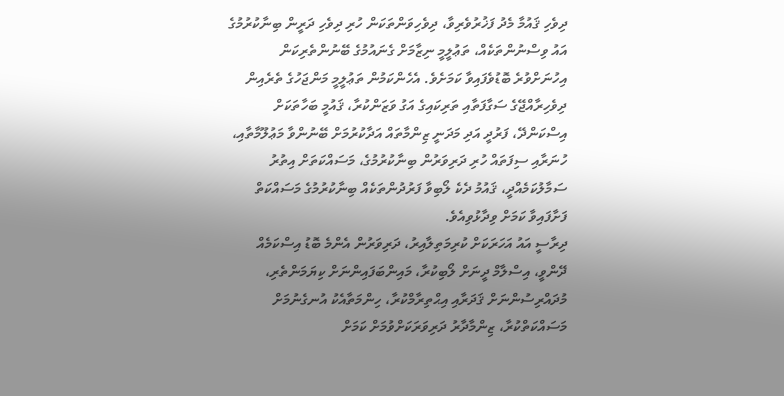ދިވެހި ޤައުމާ މެދު ފަޚުރުވެރިވާ، ދިވެހިވަންތަކަން ހުރި ދިވެހި ދަރީން ބިނާކުރުމުގެ އައު ވިސްނުންތަކެއް، ތަޢުލީމީ ނިޒާމަށް ގެނައުމުގެ ބޭނުންތެރިކަން އިހުނަށްވުރެ ބޮޑުވެފައިވާ ކަމަށެވެ. އެހެންކަމުން ތަޢުލީމީ މަންޖަހުގެ ތެރެއިން ދިވެހިރާއްޖޭގެ ސަގާފަތާއި ތަރިކައިގެ އަގު ވަޒަންކުރާ، ޤައުމީ ބަހާތަކަށް އިސްކަންދޭ، ފަރުދީ އަދި މަދަނީ ޒިންމާތައް އަދާކުރުމަށް ބޭނުންވާ މަޢުލޫމާތާއި، ހުނަރާއި ސިފަތައް ހުރި ދަރިވަރުން ބިނާކުރުމުގެ، މަސައްކަތަށް އިތުރު ސަމާލުކަމެއްދީ، ޤައުމު ދެކެ ލޯބިވާ ފަރުދުންތަކެއް ބިނާކުރުމުގެ މަސައްކަތް ފަށާފައިވާ ކަމަށް ވިދާޅުވިއެވެ.
ދިރާސީ އައު އަހަރަކަށް ކުރިމަތިލާއިރު، ދަރިވަރުން އެންމެ ބޮޑު އިސްކަމެއް ދޭންވީ، އިސްލާމް ދީނަށް ލޯބިކުރާ، މައިންބަފައިންނަށް ކިޔަމަންތެރި، މުދައްރިސުންނަށް ޤަދަރާއި އިޙްތިރާމްކުރާ، ހިންމަތާއެކު އުނގެނުމަށް މަސައްކަތްކުރާ، ޒިންމާދާރު ދަރިވަރަކަށްވުމަށް ކަމަށް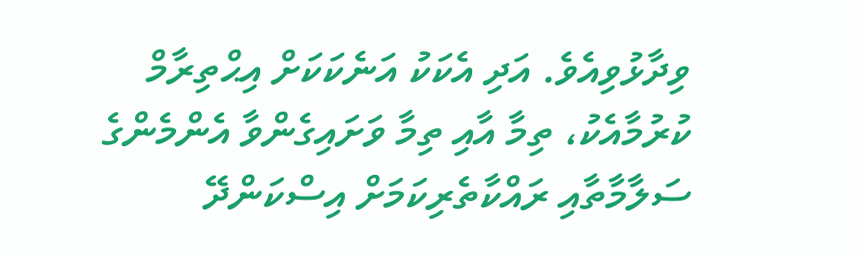ވިދާޅުވިއެވެ. އަދި އެކަކު އަނެކަކަށް އިޙްތިރާމް ކުރުމާއެކު، ތިމާ އާއި ތިމާ ވަށައިގެންވާ އެންމެންގެ ސަލާމާތާއި ރައްކާތެރިކަމަށް އިސްކަންދޭ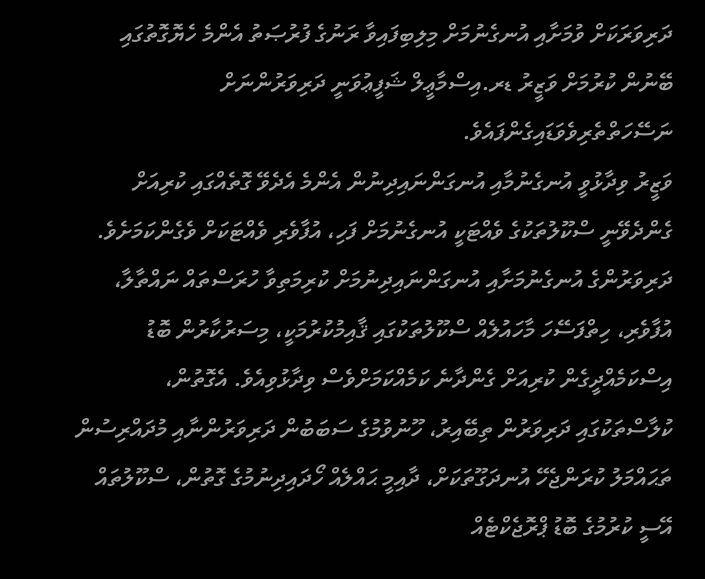ދަރިވަރަކަށް ވުމަށާއި އުނގެނުމަށް މިލިބިފައިވާ ރަނުގެ ފުރުޞަތު އެންމެ ހެޔޮގޮތުގައި ބޭނުން ކުރުމަށް ވަޒީރު ޑރ.އިސްމާޢީލް ޝަފީޢުވަނީ ދަރިވަރުންނަށް ނަސޭހަތްތެރިވެވަޑައިގެންފައެވެ.
ވަޒީރު ވިދާޅުވީ އުނގެނުމާއި އުނގަންނައިދިނުން އެންމެ އެދެވޭ ގޮތެއްގައި ކުރިއަށް ގެންދެވޭނީ ސްކޫލުތަކުގެ ވެއްޓަކީ އުނގެނުމަށް ފަހި، އުފާވެރި ވެއްޓަކަށް ވެގެންކަމަށެވެ. ދަރިވަރުންގެ އުނގެނުމަށާއި އުނގަންނައިދިނުމަށް ކުރިމަތިވާ ހުރަސްތައް ނައްތާލާ، އުފާވެރި، ހިތްފަސޭހަ މާހައުލެއް ސްކޫލުތަކުގައި ޤާއިމުކުރުމަކީ، މިސަރުކާރުން ބޮޑު އިސްކަމެއްދީގެން ކުރިއަށް ގެންދާނެ ކަމެއްކަމަށްވެސް ވިދާޅުވިއެވެ. އެގޮތުން، ކުލާސްތަކުގައި ދަރިވަރުން ތިބޭއިރު، ހޫނުވުމުގެ ސަބަބުން ދަރިވަރުންނާއި މުދައްރިސުން ތަޙައްމަލު ކުރަންޖެހޭ އުނދަގޫތަކަށް، ދާއިމީ ޙައްލެއް ހޯދައިދިނުމުގެ ގޮތުން، ސްކޫލުތައް އޭސީ ކުރުމުގެ ބޮޑު ޕްރޮޖެކްޓެއް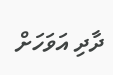ދާދި އަވަހަށް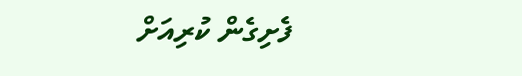ފެށިގެން ކުރިއަށް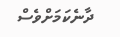ދާނެކަމަށްވެސް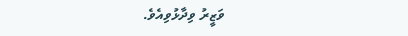ވަޒީރު ވިދާޅުވިއެވެ.